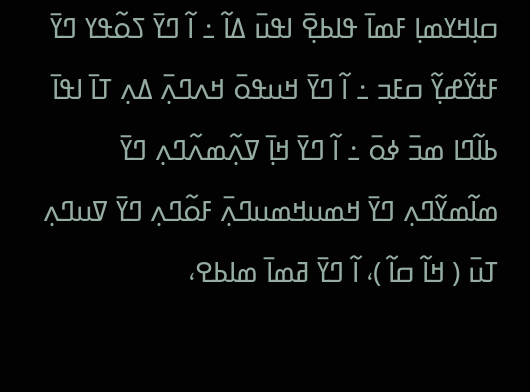ߛߊ߲ߞߌߘߊ߲ ߓߘߊ߫ ߟߊߕߐ߲߫ ߊߟߎ߫ ߡߊ߬ ߸ ߊ߬ ߣߌ߫ ߖߋ߬ߟߌ ߣߌ߫ ߓߙߌ߬ߝߌ߲߬ ߛߓߏ ߸ ߊ߬ ߣߌ߫ ߞߎߟߋ߫ ߞߍߣߍ߲߫ ߡߍ߲ ߠߊ߫ ߊߟߊ߫ ߕߊ߬ߣߊ ߘߏ߫ ߦߋ߫ ߸ ߊ߬ ߣߌ߫ ߞߊ߲߫ ߜߍ߲߬ߘߍ߬ߣߍ߲ ߣߌ߫ ߘߊ߬ߘߌ߬ߣߍ߲ ߣߌ߫ ߞߘߎߞߘߎߣߍ߲߫ ߓߋ߬ߣߍ߲ ߣߌ߫ ߜߎߣߍ߲ ߠߎ߫ ( ߞߊ߬ ߛߊ߬ )، ߊ߬ ߣߌ߫ ߥߘߊ߫ ߘߊߕߐ،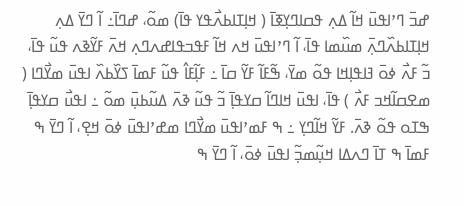ߝߏ߫ ߣߴߊߟߎ߫ ߞߊ߬ ߡߍ߲ ߟߛߊߣߌ߲ߧߊ߫ ( ߞߊ߲ߠߊߕߍ߯ߟߌ ߟߊ߫) ߘߋ߬، ߝߣߊ߫߸ ߊ߬ ߣߌ߫ ߡߍ߲ ߞߊ߲ߠߊߕߍ߰ߣߍ߲߫ ߘߎ߰ߘߊ ߟߊ߫، ߊ߬ ߣߴߊߟߎ߫ ߞߍ ߞߊ߬ ߓߟߏߟߊߝߍߣߍ߲ ߞߍ߫ ߓߌ߬ߢߍ ߟߎ߬ ߟߊ߫، ߏ߬ ߓߍ߯ ߦߋ߫ ߔߊߟߊ߲ߞߊ ߟߋ߬ ߘߌ߫، ߒ߬ߓߊ߬ ߓߌ߬ ߛߊ߫ ߸ ߓߊ߲߬ߓߊ߮ ߟߎ߬ ߓߘߊ߫ ߖߌ߰ߕߍ߰ ߊߟߎ߫ ߘߌ߯ߣߊ ( ߘߐߛߊ߬ߞߏ ߓߍ߯ ) ߟߊ߫، ߊߟߎ߫ ߞߊߣߊ߬ ߛߌߟߊ߲߫ ߏ߬ ߟߎ߬ ߢߍ߫ ߡߎ߬ߕߎ߲߫ ߘߋ߬ ߸ ߊߟߎ߯ ߛߌߟߊ߲߫ ߒߠߋ ߟߋ߬ ߢߍ߫. ߓߌ߬ ߞߊ߬ߣߌ߲ ߸ ߒ ߓߘߴߊߟߎ߫ ߘߌ߯ߣߊ ߘߝߴߊߟߎ߫ ߦߋ߫ ߞߐ߲، ߊ߬ ߣߌ߫ ߒ ߓߘߊ߫ ߒ ߠߊ߫ ߣߍߡߊ ߞߎ߲߬ߘߏ߲߬ ߊߟߎ߫ ߦߋ߫، ߊ߬ ߣߌ߫ ߒ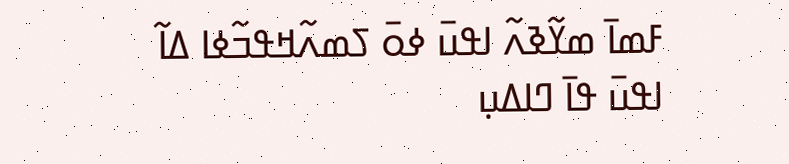ߓߘߊ߫ ߘߌ߬ߢߍ߬ ߊߟߎ߫ ߦߋ߫ ߖߘߍ߬ߞߟߏ߬ߦߊ ߡߊ߬ ߊߟߎ߫ ߟߊ߫ ߣߊߡߎ߲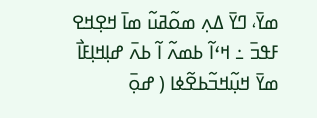ߘߌ߫، ߣߌ߫ ߡߍ߲ ߘߋ߬ߥߎ߬ ߘߊ߫ ߞߐ߲ߞߐ ߓߟߏ߫ ߸ ߞߵߊ߬ ߕߘߍ߬ ߊ߬ ߕߍ߫ ߝߊ߲ߞߊ߲ߓߊ߯ ߘߌ߫ ߞߎ߲߬ߞߏ߬ߕߐ߬ߦߊ ( ߝߋ߲߫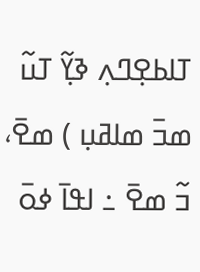ߠߊߕߐ߲ߣߍ߲ ߢߌ߲߬ ߠߎ߬ ߘߏ߫ ߘߊߥߎ߲ ) ߘߐ߫، ߏ߬ ߘߐ߫ ߸ ߊߟߊ߫ ߦߋ߫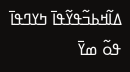ߡߊ߬ߞߕߏ߬ߟߌ߬ߟߊ߫ ߤߌߣߟߊ߫ ߟߋ߬ ߘߌ߫